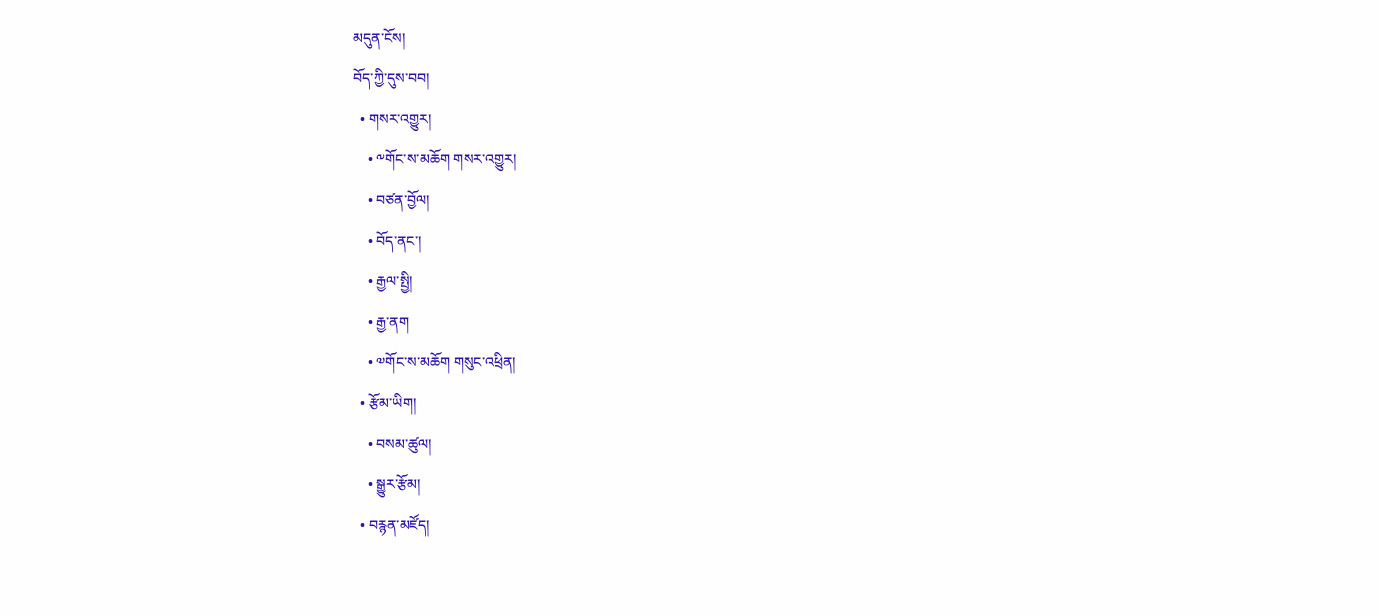མདུན་ངོས།
བོད་ཀྱི་དུས་བབ།
  • གསར་འགྱུར།
    • ༸གོང་ས་མཆོག གསར་འགྱུར།
    • བཙན་བྱོལ།
    • བོད་ནང་།
    • རྒྱལ་སྤྱི།
    • རྒྱ་ནག
    • ༧གོང་ས་མཆོག གསུང་འཕྲིན།
  • རྩོམ་ཡིག།
    • བསམ་ཚུལ།
    • སྒྱུར་རྩོམ།
  • བརྙན་མཛོད།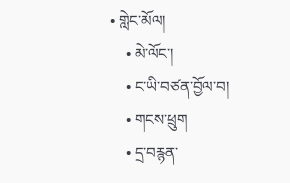• གླེང་མོལ།
    • མེ་ལོང་།
    • ང་ཡི་བཙན་བྱོལ་བ།
    • གངས་ཕྲུག
    • དྲ་བརྙན་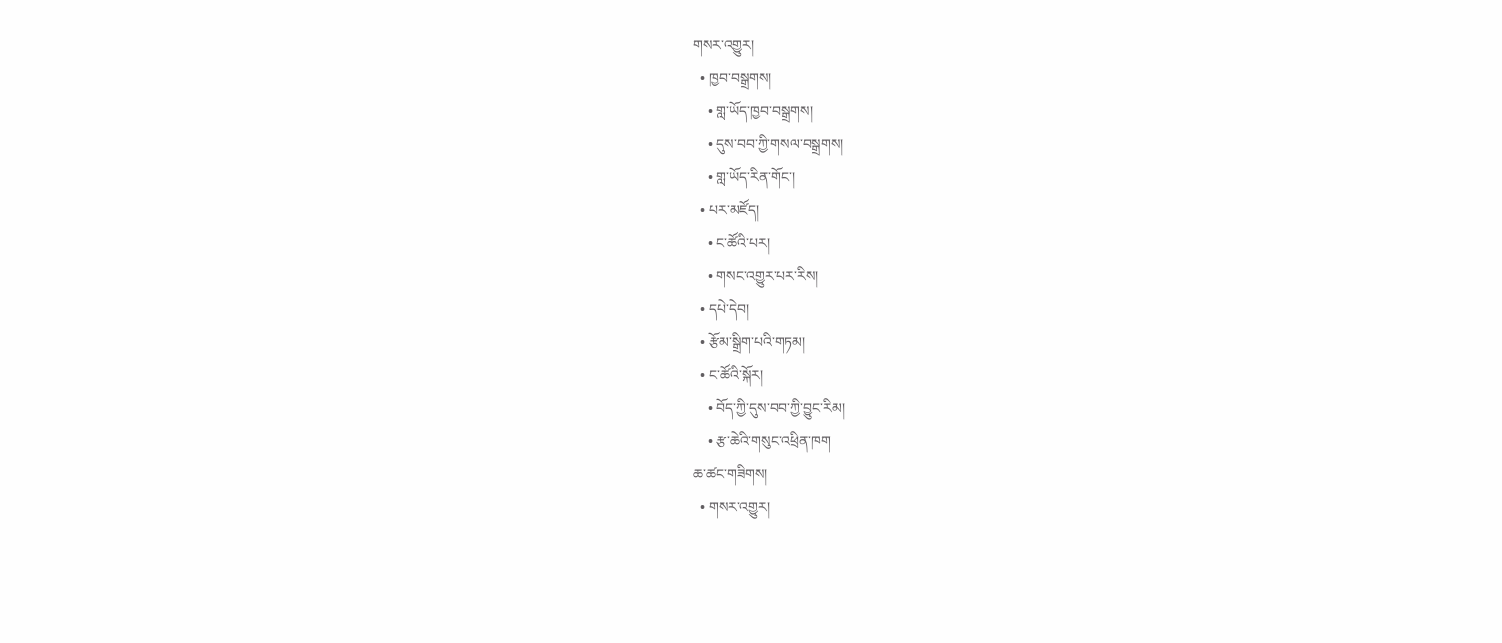གསར་འགྱུར།
  • ཁྱབ་བསྒྲགས།
    • གླ་ཡོད་ཁྱབ་བསྒྲགས།
    • དུས་བབ་ཀྱི་གསལ་བསྒྲགས།
    • གླ་ཡོད་རིན་གོང་།
  • པར་མཛོད།
    • ང་ཚོའི་པར།
    • གསང་འགྱུར་པར་རིས།
  • དཔེ་དེབ།
  • རྩོམ་སྒྲིག་པའི་གཏམ།
  • ང་ཚོའི་སྐོར།
    • བོད་ཀྱི་དུས་བབ་ཀྱི་བྱུང་རིམ།
    • རྩ་ཆེའི་གསུང་འཕྲིན་ཁག
ཆ་ཚང་གཟིགས།
  • གསར་འགྱུར།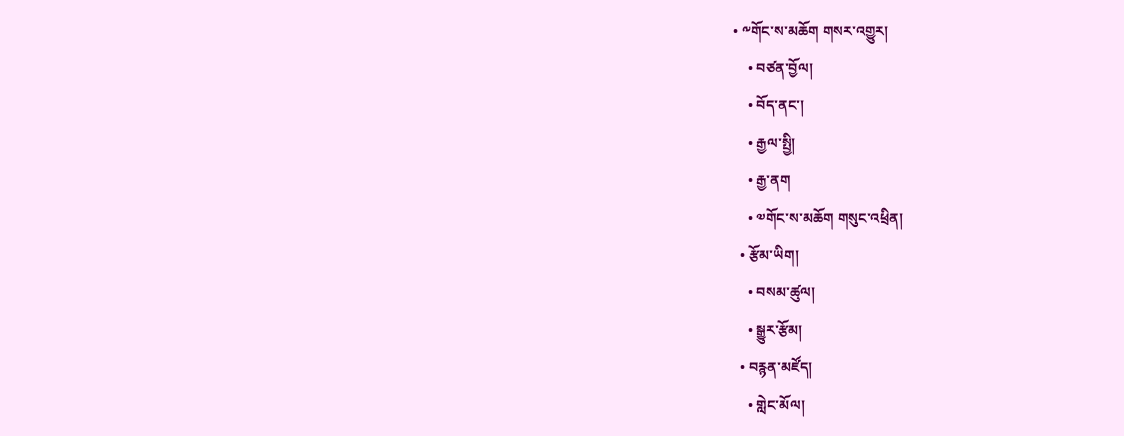• ༸གོང་ས་མཆོག གསར་འགྱུར།
    • བཙན་བྱོལ།
    • བོད་ནང་།
    • རྒྱལ་སྤྱི།
    • རྒྱ་ནག
    • ༧གོང་ས་མཆོག གསུང་འཕྲིན།
  • རྩོམ་ཡིག།
    • བསམ་ཚུལ།
    • སྒྱུར་རྩོམ།
  • བརྙན་མཛོད།
    • གླེང་མོལ།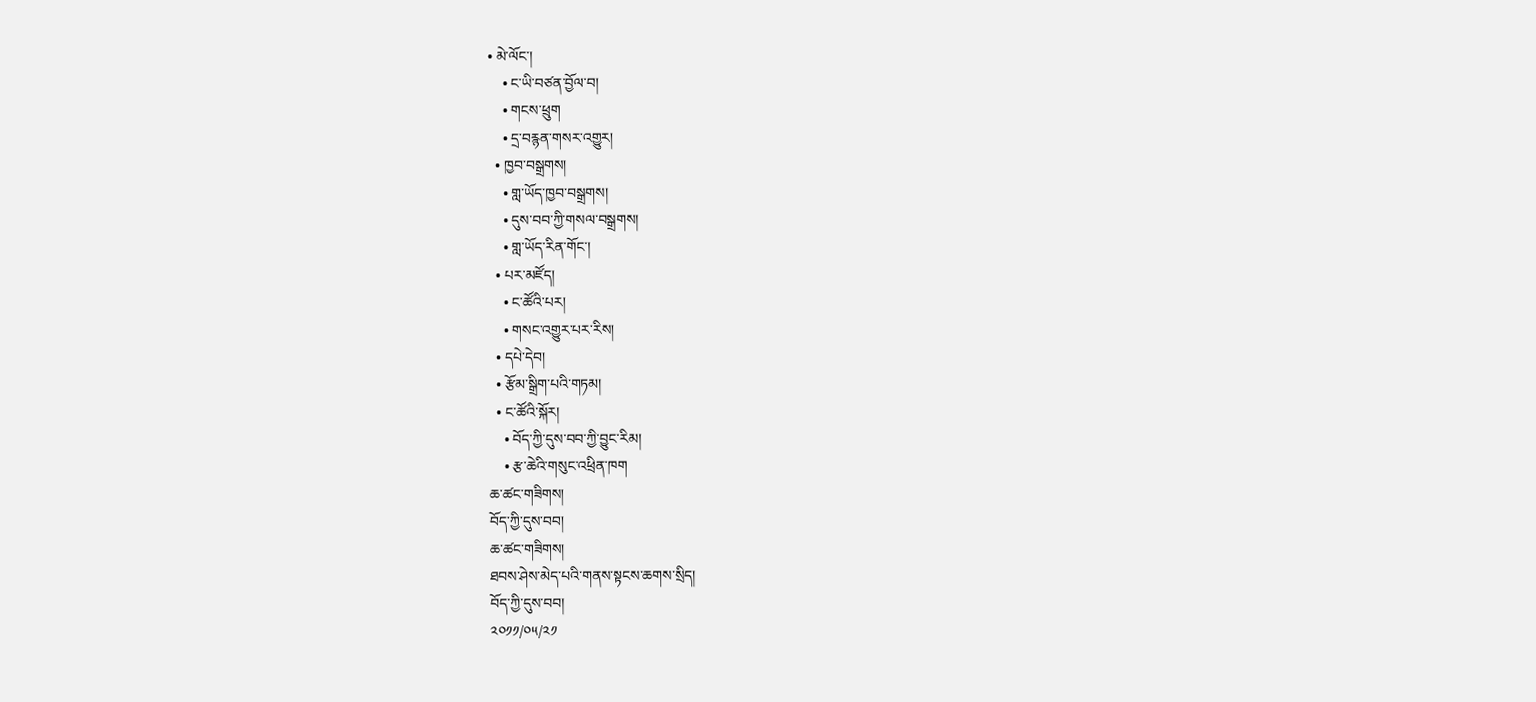• མེ་ལོང་།
    • ང་ཡི་བཙན་བྱོལ་བ།
    • གངས་ཕྲུག
    • དྲ་བརྙན་གསར་འགྱུར།
  • ཁྱབ་བསྒྲགས།
    • གླ་ཡོད་ཁྱབ་བསྒྲགས།
    • དུས་བབ་ཀྱི་གསལ་བསྒྲགས།
    • གླ་ཡོད་རིན་གོང་།
  • པར་མཛོད།
    • ང་ཚོའི་པར།
    • གསང་འགྱུར་པར་རིས།
  • དཔེ་དེབ།
  • རྩོམ་སྒྲིག་པའི་གཏམ།
  • ང་ཚོའི་སྐོར།
    • བོད་ཀྱི་དུས་བབ་ཀྱི་བྱུང་རིམ།
    • རྩ་ཆེའི་གསུང་འཕྲིན་ཁག
ཆ་ཚང་གཟིགས།
བོད་ཀྱི་དུས་བབ།
ཆ་ཚང་གཟིགས།
ཐབས་ཤེས་མེད་པའི་གནས་སྟངས་ཆགས་སྲིད།
བོད་ཀྱི་དུས་བབ།
༢༠༡༡/༠༥/༢༡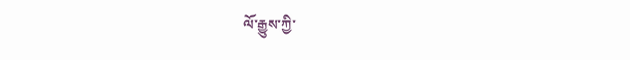ལོ་རྒྱུས་ཀྱི་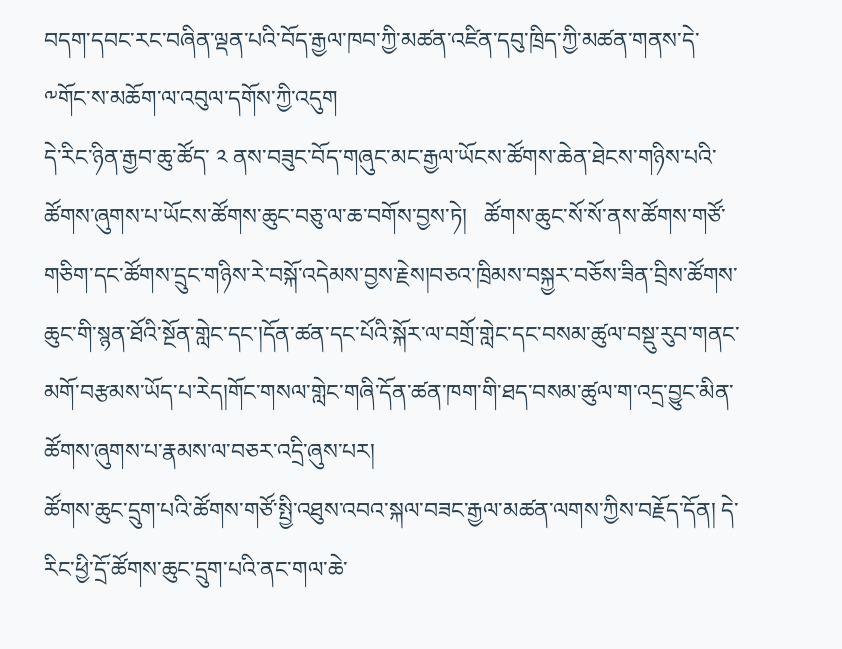བདག་དབང་རང་བཞིན་ལྡན་པའི་བོད་རྒྱལ་ཁབ་ཀྱི་མཚན་འཛིན་དབུ་ཁྲིད་ཀྱི་མཚན་གནས་དེ་༸གོང་ས་མཆོག་ལ་འབུལ་དགོས་ཀྱི་འདུག
དེ་རིང་ཉིན་རྒྱབ་ཆུ་ཚོད་ ༢ ནས་བཟུང་བོད་གཞུང་མང་རྒྱལ་ཡོངས་ཚོགས་ཆེན་ཐེངས་གཉིས་པའི་ཚོགས་ཞུགས་པ་ཡོངས་ཚོགས་ཆུང་བཅུ་ལ་ཆ་བགོས་བྱས་ཏེ།   ཚོགས་ཆུང་སོ་སོ་ནས་ཚོགས་གཙོ་གཅིག་དང་ཚོགས་དྲུང་གཉིས་རེ་བསྐོ་འདེམས་བྱས་རྗེས།བཅའ་ཁྲིམས་བསྐྱར་བཅོས་ཟིན་བྲིས་ཚོགས་ཆུང་གི་སྙན་ཐོའི་སྔོན་གླེང་དང་།དོན་ཚན་དང་པོའི་སྐོར་ལ་བགྲོ་གླེང་དང་བསམ་ཚུལ་བསྡུ་རུབ་གནང་མགོ་བརྩམས་ཡོད་པ་རེད།གོང་གསལ་གླེང་གཞི་དོན་ཚན་ཁག་གི་ཐད་བསམ་ཚུལ་ག་འདྲ་བྱུང་མིན་ཚོགས་ཞུགས་པ་རྣམས་ལ་བཅར་འདྲི་ཞུས་པར།
ཚོགས་ཆུང་དྲུག་པའི་ཚོགས་གཙོ་སྤྱི་འཐུས་འབའ་སྐལ་བཟང་རྒྱལ་མཚན་ལགས་ཀྱིས་བརྗོད་དོན། དེ་རིང་ཕྱི་དྲོ་ཚོགས་ཆུང་དྲུག་པའི་ནང་གལ་ཆེ་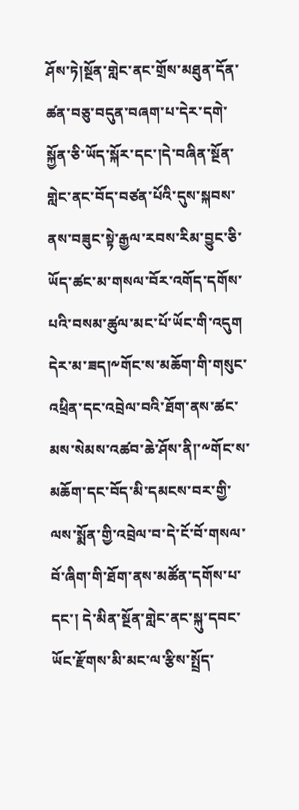ཤོས་ཏེ།སྔོན་གླེང་ནང་གྲོས་མཐུན་དོན་ཚན་བཅུ་བདུན་བཞག་པ་དེར་དགེ་སྐྱོན་ཅི་ཡོད་སྐོར་དང་།དེ་བཞིན་སྔོན་གླེང་ནང་བོད་བཙན་པོའི་དུས་སྐབས་ནས་བཟུང་སྟེ་རྒྱལ་རབས་རིམ་བྱུང་ཅི་ཡོད་ཚང་མ་གསལ་བོར་འགོད་དགོས་པའི་བསམ་ཚུལ་མང་པོ་ཡོང་གི་འདུག དེར་མ་ཟད།༸གོང་ས་མཆོག་གི་གསུང་འཕྲིན་དང་འབྲེལ་བའི་ཐོག་ནས་ཚང་མས་སེམས་འཚབ་ཆེ་ཤོས་ནི།་༸གོང་ས་མཆོག་དང་བོད་མི་དམངས་བར་གྱི་ལས་སྨོན་གྱི་འབྲེལ་བ་དེ་ངོ་བོ་གསལ་བོ་ཞིག་གི་ཐོག་ནས་མཚོན་དགོས་པ་དང་། དེ་མིན་སྔོན་གླེང་ནང་སྐུ་དབང་ཡོང་རྫོགས་མི་མང་ལ་རྩིས་སྤྲོད་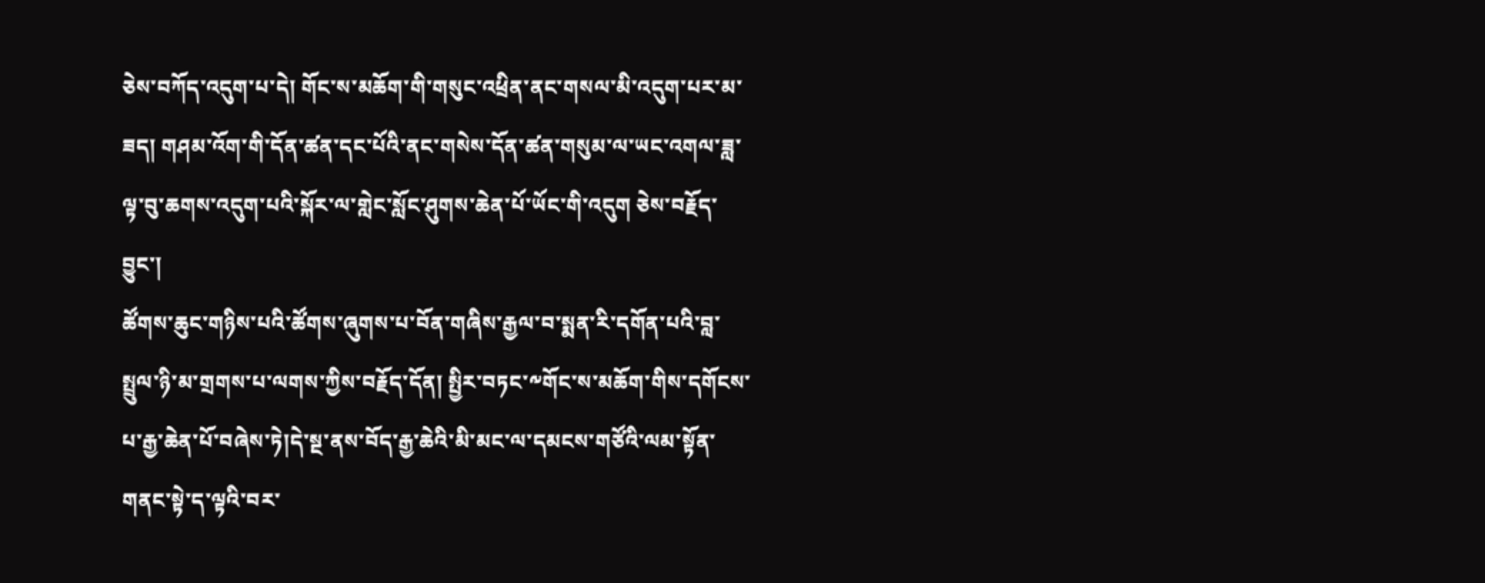ཅེས་བཀོད་འདུག་པ་དེ། གོང་ས་མཆོག་གི་གསུང་འཕྲིན་ནང་གསལ་མི་འདུག་པར་མ་ཟད། གཤམ་འོག་གི་དོན་ཚན་དང་པོའི་ནང་གསེས་དོན་ཚན་གསུམ་ལ་ཡང་འགལ་ཟླ་ལྟ་བུ་ཆགས་འདུག་པའི་སྐོར་ལ་གླེང་སློང་ཤུགས་ཆེན་པོ་ཡོང་གི་འདུག ཅེས་བརྗོད་བྱུང་།
ཚོགས་ཆུང་གཉིས་པའི་ཚོགས་ཞུགས་པ་བོན་གཞིས་རྒྱལ་བ་སྨན་རི་དགོན་པའི་བླ་སྤྲུལ་ཉི་མ་གྲགས་པ་ལགས་ཀྱིས་བརྗོད་དོན། སྤྱིར་བཏང་༸གོང་ས་མཆོག་གིས་དགོངས་པ་རྒྱ་ཆེན་པོ་བཞེས་ཏེ།དེ་སྔ་ནས་བོད་རྒྱ་ཆེའི་མི་མང་ལ་དམངས་གཙོའི་ལམ་སྟོན་གནང་སྟེ་ད་ལྟའི་བར་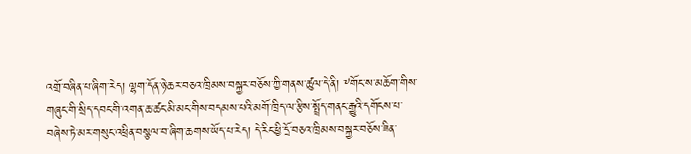འགྲོ་བཞིན་པ་ཞིག་རེད། ལྷག་དོན་ཉེ་ཆར་བཅའ་ཁྲིམས་བསྐྱར་བཅོས་ཀྱི་གནས་ཚུལ་དེ་ནི། ༸གོང་ས་མཆོག་གིས་གཞུང་གི་སྲིད་དབང་གི་འགན་ཆ་ཚང་མི་མང་གིས་བདམས་པའི་མགོ་ཁྲིད་ལ་རྩིས་སྤྲོད་གནང་རྒྱུའི་དགོངས་པ་བཞེས་ཏེ་མར་གསུང་འཕྲིན་བསྩལ་བ་ཞིག་ཆགས་ཡོད་པ་རེད། དེ་རིང་ཕྱི་དྲོ་བཅའ་ཁྲིམས་བསྐྱར་བཅོས་ཟིན་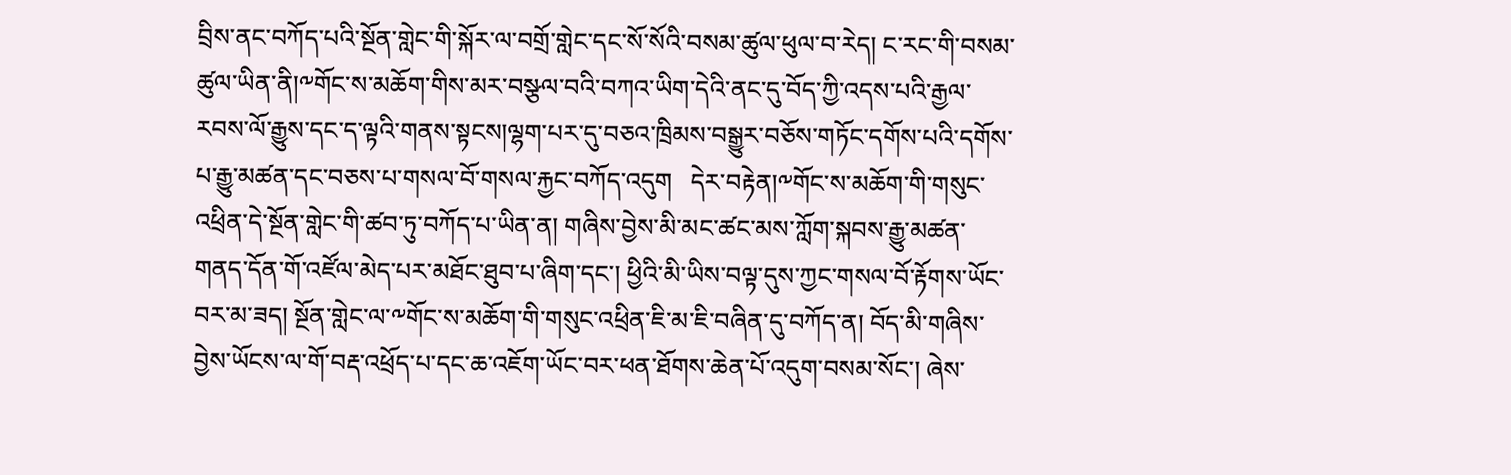བྲིས་ནང་བཀོད་པའི་སྔོན་གླེང་གི་སྐོར་ལ་བགྲོ་གླེང་དང་སོ་སོའི་བསམ་ཚུལ་ཕུལ་བ་རེད། ང་རང་གི་བསམ་ཚུལ་ཡིན་ནི།༸གོང་ས་མཆོག་གིས་མར་བསྩལ་བའི་བཀའ་ཡིག་དེའི་ནང་དུ་བོད་ཀྱི་འདས་པའི་རྒྱལ་རབས་ལོ་རྒྱུས་དང་ད་ལྟའི་གནས་སྟངས།ལྷག་པར་དུ་བཅའ་ཁྲིམས་བསྒྱུར་བཅོས་གཏོང་དགོས་པའི་དགོས་པ་རྒྱུ་མཚན་དང་བཅས་པ་གསལ་བོ་གསལ་རྐྱང་བཀོད་འདུག   དེར་བརྟེན།༸གོང་ས་མཆོག་གི་གསུང་འཕྲིན་དེ་སྔོན་གླེང་གི་ཚབ་ཏུ་བཀོད་པ་ཡིན་ན། གཞིས་བྱེས་མི་མང་ཚང་མས་ཀློག་སྐབས་རྒྱུ་མཚན་གནད་དོན་གོ་འཛོལ་མེད་པར་མཐོང་ཐུབ་པ་ཞིག་དང་། ཕྱིའི་མི་ཡིས་བལྟ་དུས་ཀྱང་གསལ་བོ་རྟོགས་ཡོང་བར་མ་ཟད། སྔོན་གླེང་ལ་༸གོང་ས་མཆོག་གི་གསུང་འཕྲིན་ཇི་མ་ཇི་བཞིན་དུ་བཀོད་ན། བོད་མི་གཞིས་བྱེས་ཡོངས་ལ་གོ་བརྡ་འཕྲོད་པ་དང་ཆ་འཇོག་ཡོང་བར་ཕན་ཐོགས་ཆེན་པོ་འདུག་བསམ་སོང་། ཞེས་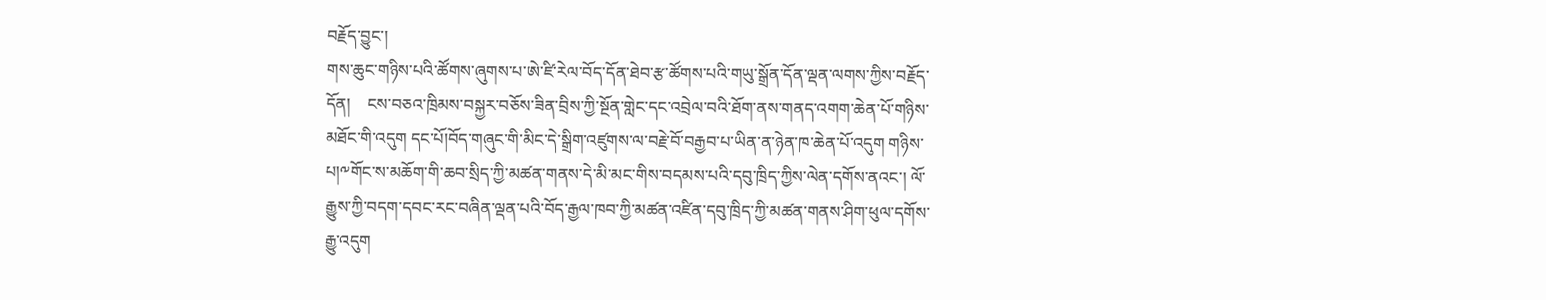བརྗོད་བྱུང་།
གས་ཆུང་གཉིས་པའི་ཚོགས་ཞུགས་པ་ཨེ་ཛི་རེལ་བོད་དོན་ཐེབ་རྩ་ཚོགས་པའི་གཡུ་སྒྲོན་དོན་ལྡན་ལགས་ཀྱིས་བརྗོད་དོན།    ངས་བཅའ་ཁྲིམས་བསྐྱར་བཅོས་ཟིན་བྲིས་ཀྱི་སྔོན་གླེང་དང་འབྲེལ་བའི་ཐོག་ནས་གནད་འགག་ཆེན་པོ་གཉིས་མཐོང་གི་འདུག དང་པོ།བོད་གཞུང་གི་མིང་དེ་སྒྲིག་འཛུགས་ལ་བརྗེ་བོ་བརྒྱབ་པ་ཡིན་ན་ཉེན་ཁ་ཆེན་པོ་འདུག གཉིས་པ།༸གོང་ས་མཆོག་གི་ཆབ་སྲིད་ཀྱི་མཚན་གནས་དེ་མི་མང་གིས་བདམས་པའི་དབུ་ཁྲིད་ཀྱིས་ལེན་དགོས་ནའང་། ལོ་རྒྱུས་ཀྱི་བདག་དབང་རང་བཞིན་ལྡན་པའི་བོད་རྒྱལ་ཁབ་ཀྱི་མཚན་འཛིན་དབུ་ཁྲིད་ཀྱི་མཚན་གནས་ཤིག་ཕུལ་དགོས་རྒྱུ་འདུག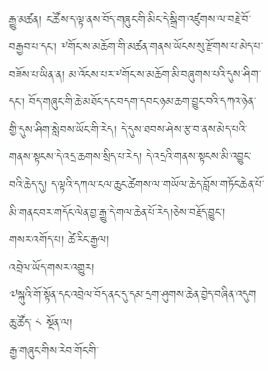རྒྱུ་མཚན། ང་ཚོས་ད་ལྟ་ནས་བོད་གཞུང་གི་མིང་དེ་སྒྲིག་འཛུགས་ལ་བརྗེ་བོ་བརྒྱབ་པ་དང་། ༸གོང་ས་མཆོག་གི་མཚན་གནས་ཡོངས་སུ་རྫོགས་པ་མེད་པ་བཟོས་པ་ཡིན་ན། མ་འོངས་པར་༸གོང་ས་མཆོག་མི་བཞུགས་པའི་དུས་ཤིག་དང་། བོད་གཞུང་གི་ཆེ་མཐོང་དང་བདག་དབང་ཉམ་ཆག་བྱུང་བའི་དཀའ་ཉེན་གྱི་དུས་ཤིག་སླེབས་ཡོང་གི་རེད། དེ་དུས་ཐབས་ཤེས་རྩ་བ་ནས་མེད་པའི་གནས་སྟངས་དེ་འདྲ་ཆགས་སྲིད་པ་རེད། དེ་འདྲའི་གནས་སྟངས་མི་འབྱུང་བའི་ཆེད་དུ། ད་ལྟའི་དཀལ་ངལ་ཆུང་ཚེགས་ལ་གཡོལ་ཆེད་བློས་གཏོང་ཆེན་པོ་མི་གནང་བར་གདོང་ལེན་བྱ་རྒྱུ་དེ་གལ་ཆེན་པོ་རེད།ཅེས་བརྗོད་བྱུང་།
གསར་འགོད་པ། ཚེ་རིང་རྒྱལ།
འབྲེལ་ཡོད་གསར་འགྱུར།
༧སྐུའི་གོ་སྟོན་དང་འབྲེལ་བོད་ནང་དུ་དམ་དྲག་ཤུགས་ཆེན་བྱེད་བཞིན་འདུག
ཆུ་ཚོད་ ༨ སྔོན་ལ།
རྒྱ་གཞུང་གིས་རེབ་གོང་གི་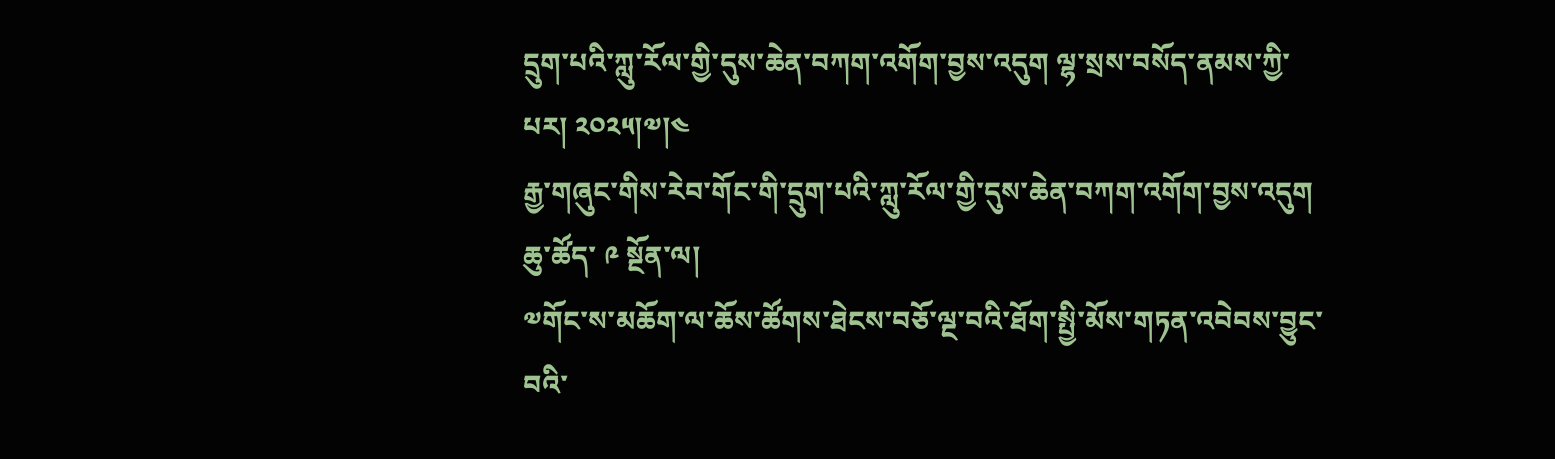དྲུག་པའི་ཀླུ་རོལ་གྱི་དུས་ཆེན་བཀག་འགོག་བྱས་འདུག ལྷ་སྲས་བསོད་ནམས་ཀྱི་པར། ༢༠༢༥།༧།༤
རྒྱ་གཞུང་གིས་རེབ་གོང་གི་དྲུག་པའི་ཀླུ་རོལ་གྱི་དུས་ཆེན་བཀག་འགོག་བྱས་འདུག
ཆུ་ཚོད་ ༩ སྔོན་ལ།
༧གོང་ས་མཆོག་ལ་ཆོས་ཚོགས་ཐེངས་བཅོ་ལྔ་བའི་ཐོག་སྤྱི་མོས་གཏན་འབེབས་བྱུང་བའི་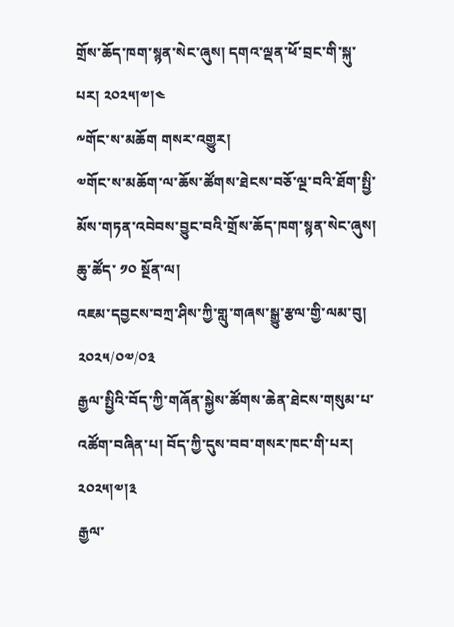གྲོས་ཆོད་ཁག་སྙན་སེང་ཞུས། དགའ་ལྡན་ཕོ་བྲང་གི་སྐུ་པར། ༢༠༢༥།༧།༤
༸གོང་ས་མཆོག གསར་འགྱུར།
༧གོང་ས་མཆོག་ལ་ཆོས་ཚོགས་ཐེངས་བཅོ་ལྔ་བའི་ཐོག་སྤྱི་མོས་གཏན་འབེབས་བྱུང་བའི་གྲོས་ཆོད་ཁག་སྙན་སེང་ཞུས།
ཆུ་ཚོད་ ༡༠ སྔོན་ལ།
འཇམ་དབྱངས་བཀྲ་ཤིས་ཀྱི་གླུ་གཞས་སྒྱུ་རྩལ་གྱི་ལམ་བུ།
༢༠༢༥/༠༧/༠༣
རྒྱལ་སྤྱིའི་བོད་ཀྱི་གཞོན་སྐྱེས་ཚོགས་ཆེན་ཐེངས་གསུམ་པ་འཚོག་བཞིན་པ། བོད་ཀྱི་དུས་བབ་གསར་ཁང་གི་པར། ༢༠༢༥།༧།༣
རྒྱལ་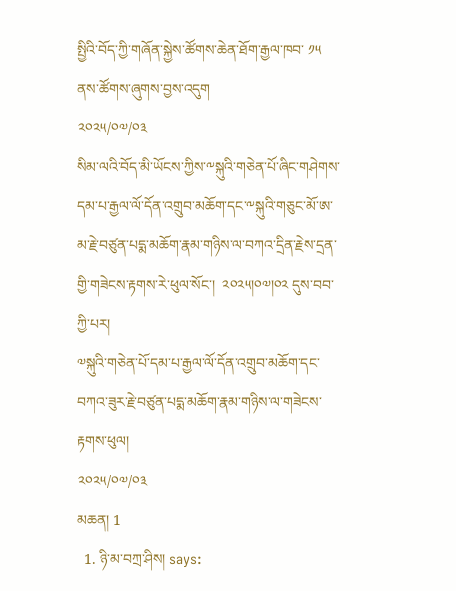སྤྱིའི་བོད་ཀྱི་གཞོན་སྐྱེས་ཚོགས་ཆེན་ཐོག་རྒྱལ་ཁབ་ ༡༥ ནས་ཚོགས་ཞུགས་བྱས་འདུག
༢༠༢༥/༠༧/༠༣
སིམ་ལའི་བོད་མི་ཡོངས་ཀྱིས་༸སྐུའི་གཅེན་པོ་ཞིང་གཤེགས་དམ་པ་རྒྱལ་ལོ་དོན་འགྲུབ་མཆོག་དང་༸སྐུའི་གཅུང་མོ་ཨ་མ་རྗེ་བཙུན་པདྨ་མཆོག་རྣམ་གཉིས་ལ་བཀའ་དྲིན་རྗེས་དྲན་གྱི་གཟེངས་རྟགས་རེ་ཕུལ་སོང་།  ༢༠༢༥།༠༧།༠༢ དུས་བབ་ཀྱི་པར།
༧སྐུའི་གཅེན་པོ་དམ་པ་རྒྱལ་ལོ་དོན་འགྲུབ་མཆོག་དང་བཀའ་ཟུར་རྗེ་བཙུན་པདྨ་མཆོག་རྣམ་གཉིས་ལ་གཟེངས་རྟགས་ཕུལ།
༢༠༢༥/༠༧/༠༣
མཆན། 1
  1. ཉི་མ་བཀྲ་ཤིས། says: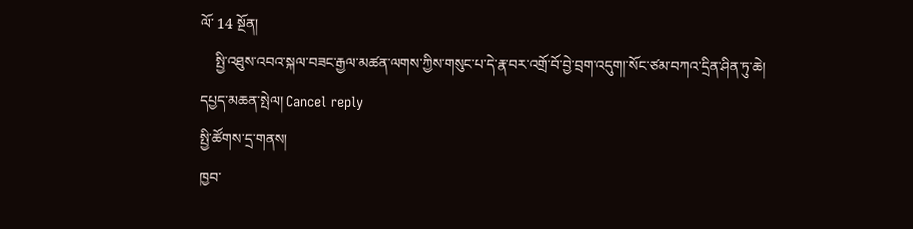ལོ་ 14 སྔོན།
    སྤྱི་འཐུས་འབའ་སྐལ་བཟང་རྒྱལ་མཚན་ལགས་ཀྱིས་གསུང་པ་དེ་རྣ་བར་འགྲོ་བོ་བྱེ་བྲག་འདུག།་སོང་ཙམ་བཀའ་དྲིན་ཤིན་ཏུ་ཆེ།
དཔྱད་མཆན་སྤེལ། Cancel reply
སྤྱི་ཚོགས་དྲ་གནས།
ཁྱབ་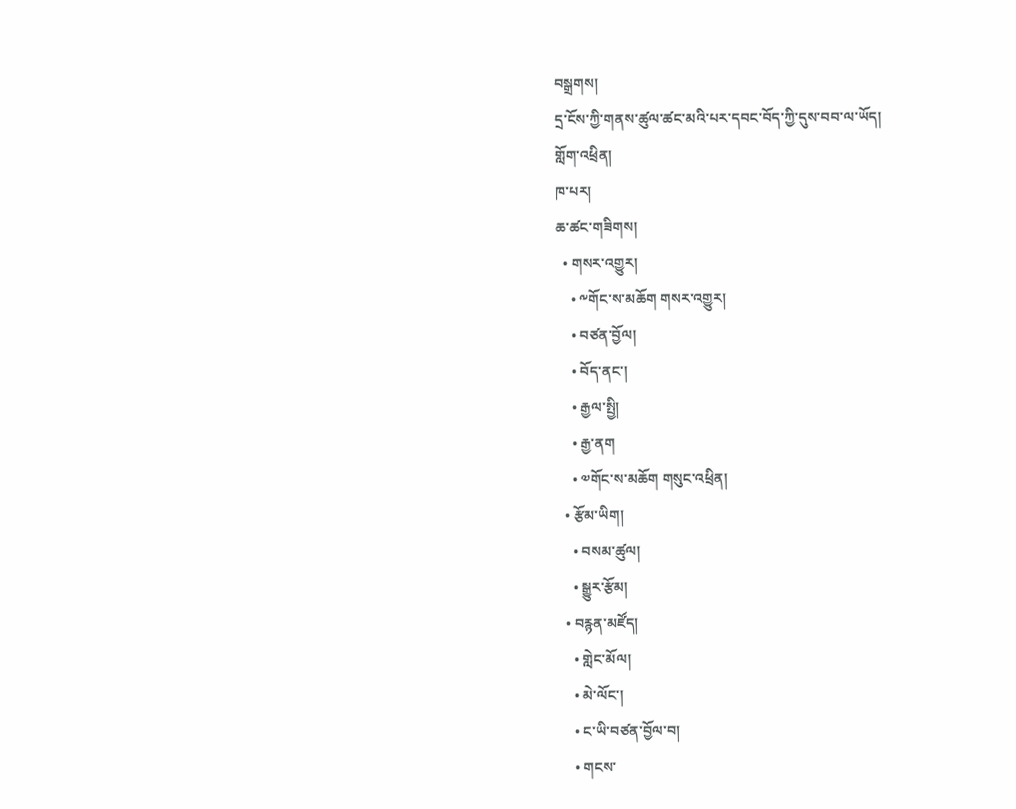བསྒྲགས།
དྲ་ངོས་ཀྱི་གནས་ཚུལ་ཚང་མའི་པར་དབང་བོད་ཀྱི་དུས་བབ་ལ་ཡོད།
གློག་འཕྲིན།
ཁ་པར།
ཆ་ཚང་གཟིགས།
  • གསར་འགྱུར།
    • ༸གོང་ས་མཆོག གསར་འགྱུར།
    • བཙན་བྱོལ།
    • བོད་ནང་།
    • རྒྱལ་སྤྱི།
    • རྒྱ་ནག
    • ༧གོང་ས་མཆོག གསུང་འཕྲིན།
  • རྩོམ་ཡིག།
    • བསམ་ཚུལ།
    • སྒྱུར་རྩོམ།
  • བརྙན་མཛོད།
    • གླེང་མོལ།
    • མེ་ལོང་།
    • ང་ཡི་བཙན་བྱོལ་བ།
    • གངས་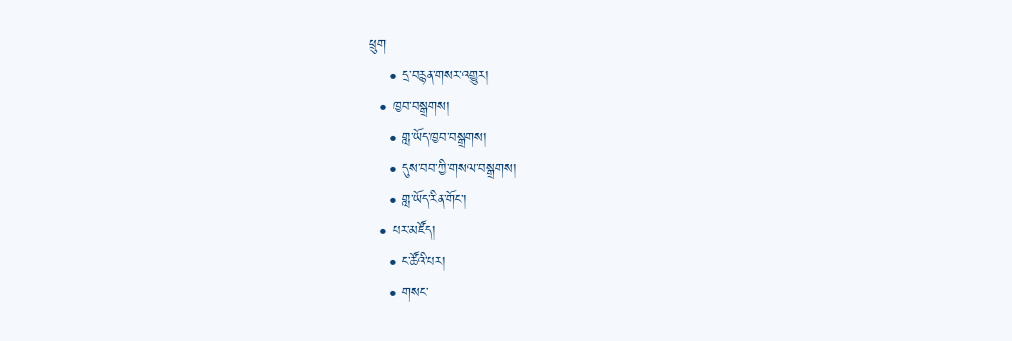ཕྲུག
    • དྲ་བརྙན་གསར་འགྱུར།
  • ཁྱབ་བསྒྲགས།
    • གླ་ཡོད་ཁྱབ་བསྒྲགས།
    • དུས་བབ་ཀྱི་གསལ་བསྒྲགས།
    • གླ་ཡོད་རིན་གོང་།
  • པར་མཛོད།
    • ང་ཚོའི་པར།
    • གསང་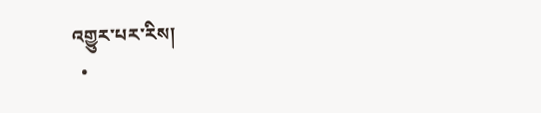འགྱུར་པར་རིས།
  •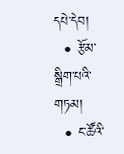དཔེ་དེབ།
  • རྩོམ་སྒྲིག་པའི་གཏམ།
  • ང་ཚོའི་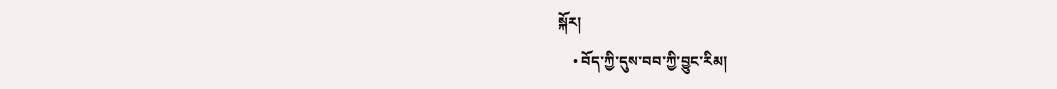སྐོར།
    • བོད་ཀྱི་དུས་བབ་ཀྱི་བྱུང་རིམ།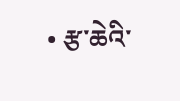• རྩ་ཆེའི་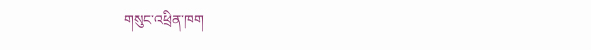གསུང་འཕྲིན་ཁག